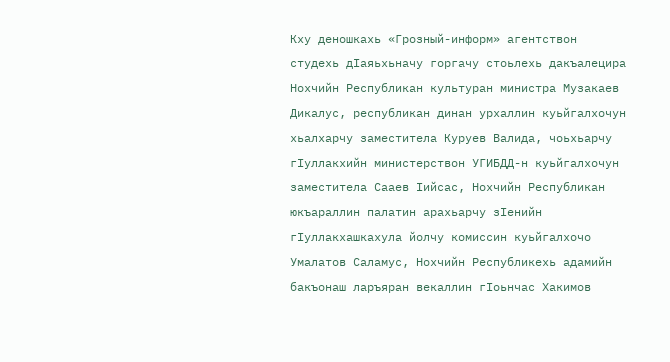Кху деношкахь «Грозный-информ» агентствон студехь дIаяьхьначу горгачу стоьлехь дакъалецира Нохчийн Республикан культуран министра Музакаев Дикалус, республикан динан урхаллин куьйгалхочун хьалхарчу заместитела Куруев Валида, чоьхьарчу гIуллакхийн министерствон УГИБДД-н куьйгалхочун заместитела Сааев Iийсас, Нохчийн Республикан юкъараллин палатин арахьарчу зIенийн гIуллакхашкахула йолчу комиссин куьйгалхочо Умалатов Саламус, Нохчийн Республикехь адамийн бакъонаш ларъяран векаллин гIоьнчас Хакимов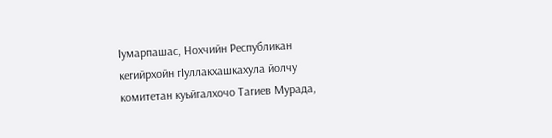Iумарпашас, Нохчийн Республикан кегийрхойн гIуллакхашкахула йолчу комитетан куьйгалхочо Тагиев Мурада,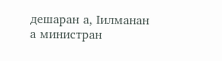дешаран а, Iилманан а министран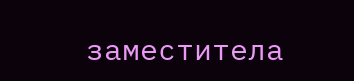заместитела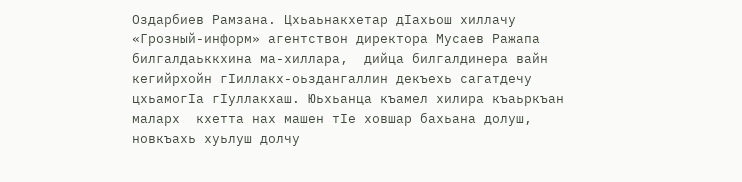Оздарбиев Рамзана. Цхьаьнакхетар дIахьош хиллачу «Грозный-информ» агентствон директора Мусаев Ражапа билгалдаьккхина ма-хиллара,  дийца билгалдинера вайн кегийрхойн гIиллакх-оьздангаллин декъехь сагатдечу цхьамогIа гIуллакхаш. Юьхьанца къамел хилира къаьркъан маларх  кхетта нах машен тIе ховшар бахьана долуш, новкъахь хуьлуш долчу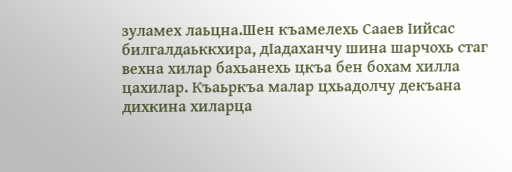зуламех лаьцна.Шен къамелехь Сааев Iийсас билгалдаьккхира, дIадаханчу шина шарчохь стаг вехна хилар бахьанехь цкъа бен бохам хилла цахилар. Къаьркъа малар цхьадолчу декъана дихкина хиларца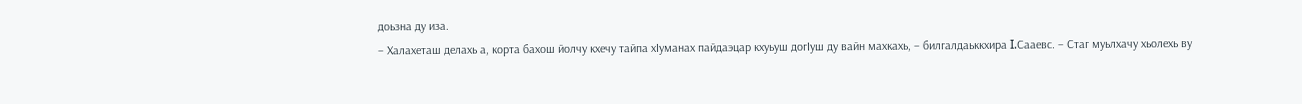доьзна ду иза.
– Халахеташ делахь а, корта бахош йолчу кхечу тайпа хIуманах пайдаэцар кхуьуш догIуш ду вайн махкахь, – билгалдаьккхира I.Сааевс. – Стаг муьлхачу хьолехь ву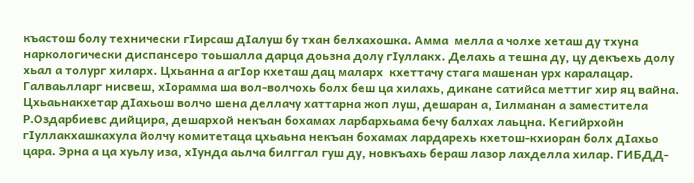къастош болу технически гIирсаш дIалуш бу тхан белхахошка. Амма  мелла а чолхе хеташ ду тхуна наркологически диспансеро тоьшалла дарца доьзна долу гIуллакх. Делахь а тешна ду, цу декъехь долу хьал а толург хиларх. Цхьанна а агIор кхеташ дац маларх  кхеттачу стага машенан урх каралацар. Галваьлларг нисвеш, хIорамма ша вол-волчохь болх беш ца хилахь, дикане сатийса меттиг хир яц вайна.
Цхьаьнакхетар дIахьош волчо шена деллачу хаттарна жоп луш, дешаран а, Iилманан а заместитела Р.Оздарбиевс дийцира, дешархой некъан бохамах ларбархьама бечу балхах лаьцна. Кегийрхойн гIуллакхашкахула йолчу комитетаца цхьаьна некъан бохамах лардарехь кхетош-кхиоран болх дIахьо цара. Эрна а ца хуьлу иза, хIунда аьлча билггал гуш ду, новкъахь бераш лазор лахделла хилар. ГИБДД-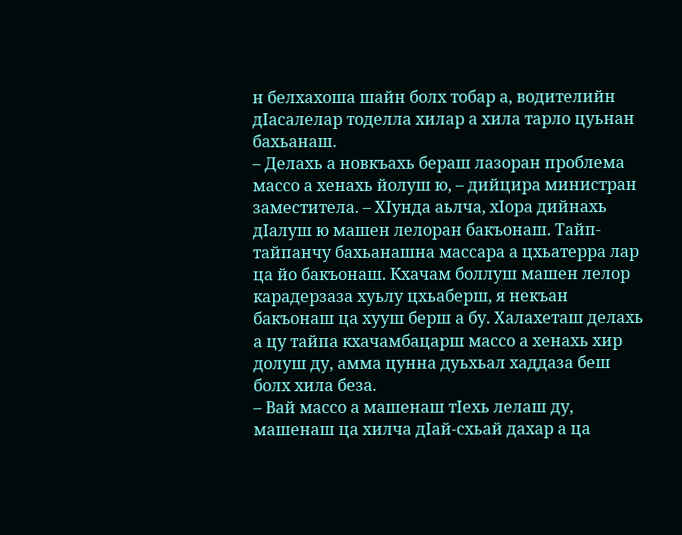н белхахоша шайн болх тобар а, водителийн дIасалелар тоделла хилар а хила тарло цуьнан бахьанаш.
– Делахь а новкъахь бераш лазоран проблема массо а хенахь йолуш ю, – дийцира министран заместитела. – ХIунда аьлча, хIора дийнахь дIалуш ю машен лелоран бакъонаш. Тайп-тайпанчу бахьанашна массара а цхьатерра лар ца йо бакъонаш. Кхачам боллуш машен лелор карадерзаза хуьлу цхьаберш, я некъан бакъонаш ца хууш берш а бу. Халахеташ делахь а цу тайпа кхачамбацарш массо а хенахь хир долуш ду, амма цунна дуьхьал хаддаза беш болх хила беза.
– Вай массо а машенаш тIехь лелаш ду, машенаш ца хилча дIай-схьай дахар а ца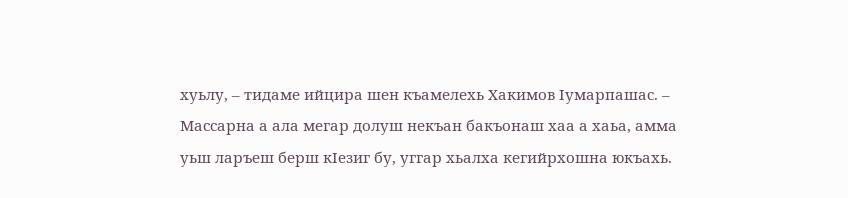хуьлу, – тидаме ийцира шен къамелехь Хакимов Iумарпашас. – Массарна а ала мегар долуш некъан бакъонаш хаа а хаьа, амма уьш ларъеш берш кIезиг бу, уггар хьалха кегийрхошна юкъахь.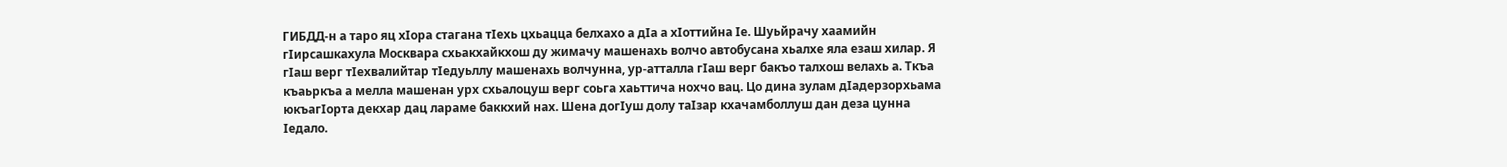ГИБДД-н а таро яц хIора стагана тIехь цхьацца белхахо а дIа а хIоттийна Iе. Шуьйрачу хаамийн гIирсашкахула Москвара схьакхайкхош ду жимачу машенахь волчо автобусана хьалхе яла езаш хилар. Я гIаш верг тIехвалийтар тIедуьллу машенахь волчунна, ур-атталла гIаш верг бакъо талхош велахь а. Ткъа къаьркъа а мелла машенан урх схьалоцуш верг соьга хаьттича нохчо вац. Цо дина зулам дIадерзорхьама  юкъагIорта декхар дац лараме баккхий нах. Шена догIуш долу таIзар кхачамболлуш дан деза цунна Iедало.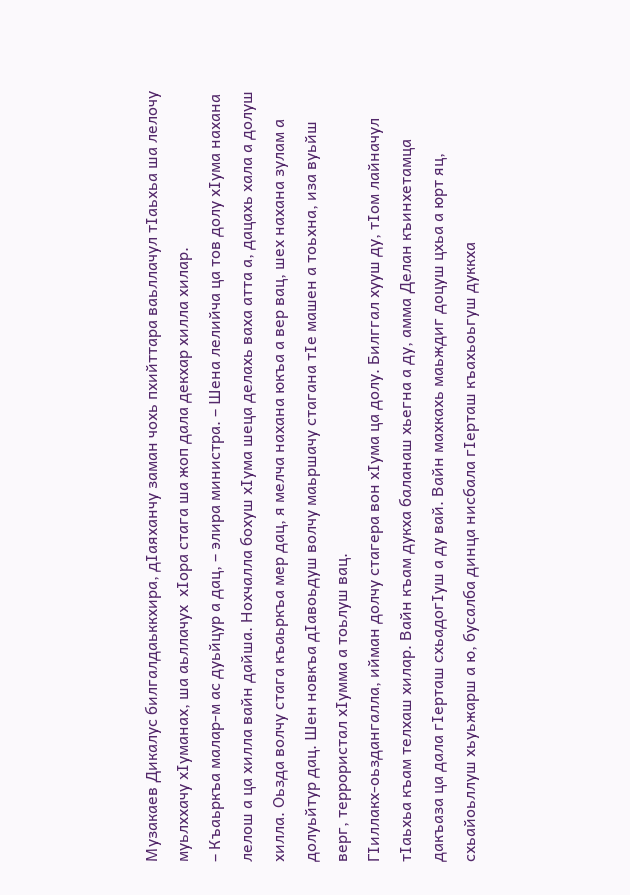Музакаев Дикалус билгалдаьккхира, дIаяханчу заман чохь пхийттара ваьллачул тIаьхьа ша лелочу муьлххачу хIуманах, ша аьллачух  хIора стага ша жоп дала декхар хилла хилар.
– Къаьркъа малар-м ас дуьйцур а дац, – элира министра. – Шена лелийча ца тов долу хIума нахана лелош а ца хилла вайн дайша. Нохчалла бохуш хIума шеца делахь ваха атта а, дацахь хала а долуш хилла. Оьзда волчу стага къаьркъа мер дац, я мелча нахана юкъа а вер вац, шех нахана зулам а долуьйтур дац. Шен новкъа дIавоьдуш волчу маьршачу стагана тIе машен а тоьхна, иза вуьйш верг, террористал хIумма а тоьлуш вац.
ГIиллакх-оьздангалла, ийман долчу стагера вон хIума ца долу. Билггал хууш ду, тIом лайначул тIаьхьа къам телхаш хилар. Вайн къам дукха баланаш хьегна а ду, амма Делан къинхетамца дакъаза ца дала гIерташ схьадогIуш а ду вай. Вайн махкахь маьждиг доцуш цхьа а юрт яц, схьайоьллуш хьуьжарш а ю, бусалба динца нисбала гIерташ къахьоьгуш дуккха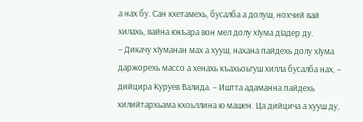а нах бу. Сан кхетамехь, бусалба а долуш, нохчий вай хилахь, вайна юкъара вон мел долу хIума дIадер ду.
– Дикачу хIуманан мах а хууш, нахана пайдехь долу хIума даржорехь массо а хенахь къахьоьгуш хилла бусалба нах, – дийцира Куруев Валида. – Иштта адаманна пайдехь хилийтархьама кхоьллина ю машен. Ца дийцича а хууш ду,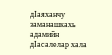дIаяханчу заманашкахь адамийн дIасалелар хала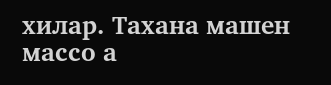хилар. Тахана машен массо а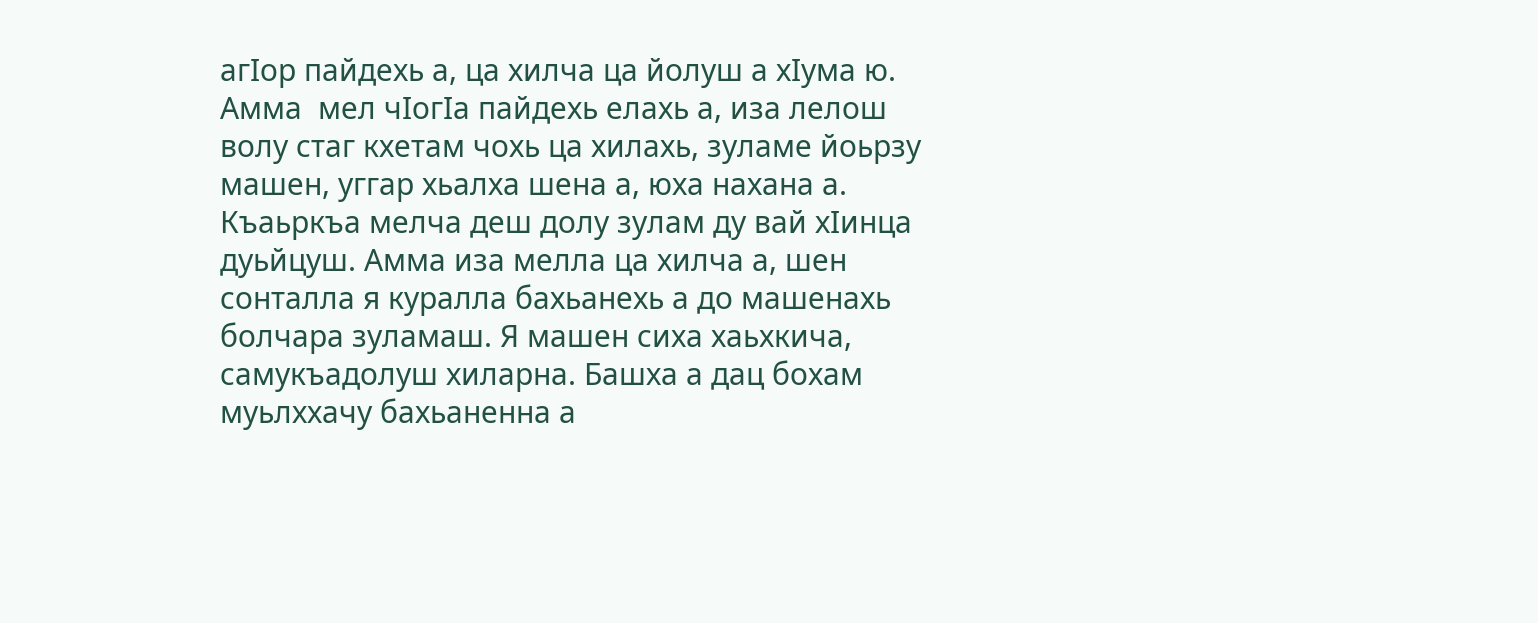агIор пайдехь а, ца хилча ца йолуш а хIума ю. Амма  мел чIогIа пайдехь елахь а, иза лелош волу стаг кхетам чохь ца хилахь, зуламе йоьрзу машен, уггар хьалха шена а, юха нахана а. Къаьркъа мелча деш долу зулам ду вай хIинца дуьйцуш. Амма иза мелла ца хилча а, шен сонталла я куралла бахьанехь а до машенахь болчара зуламаш. Я машен сиха хаьхкича, самукъадолуш хиларна. Башха а дац бохам муьлххачу бахьаненна а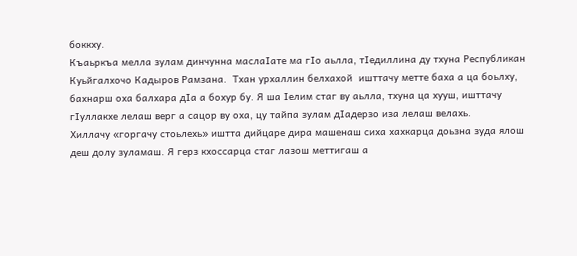боккху.
Къаьркъа мелла зулам динчунна маслаIате ма гIо аьлла, тIедиллина ду тхуна Республикан Куьйгалхочо Кадыров Рамзана.  Тхан урхаллин белхахой  ишттачу метте баха а ца боьлху, бахнарш оха балхара дIа а бохур бу. Я ша Iелим стаг ву аьлла, тхуна ца хууш, ишттачу гIуллакхе лелаш верг а сацор ву оха, цу тайпа зулам дIадерзо иза лелаш велахь.
Хиллачу «горгачу стоьлехь» иштта дийцаре дира машенаш сиха хахкарца доьзна зуда ялош деш долу зуламаш. Я герз кхоссарца стаг лазош меттигаш а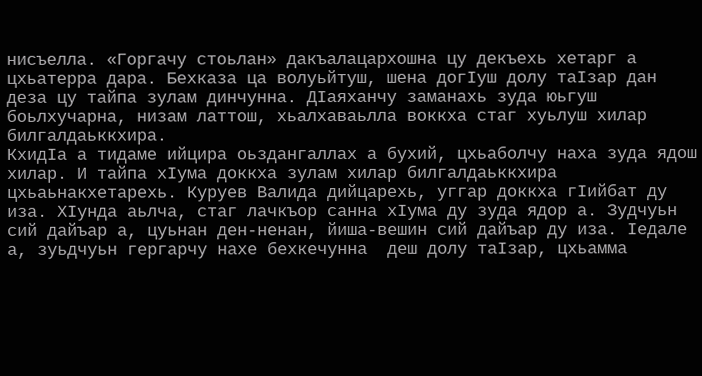нисъелла. «Горгачу стоьлан» дакъалацархошна цу декъехь хетарг а цхьатерра дара. Бехказа ца волуьйтуш, шена догIуш долу таIзар дан деза цу тайпа зулам динчунна. ДIаяханчу заманахь зуда юьгуш боьлхучарна, низам латтош, хьалхаваьлла воккха стаг хуьлуш хилар билгалдаьккхира.
КхидIа а тидаме ийцира оьздангаллах а бухий, цхьаболчу наха зуда ядош хилар. И тайпа хIума доккха зулам хилар билгалдаьккхира цхьаьнакхетарехь. Куруев Валида дийцарехь, уггар доккха гIийбат ду иза. ХIунда аьлча, стаг лачкъор санна хIума ду зуда ядор а. Зудчуьн сий дайъар а, цуьнан ден-ненан, йиша-вешин сий дайъар ду иза. Iедале а, зуьдчуьн гергарчу нахе бехкечунна  деш долу таIзар, цхьамма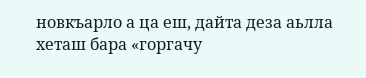новкъарло а ца еш, дайта деза аьлла хеташ бара «горгачу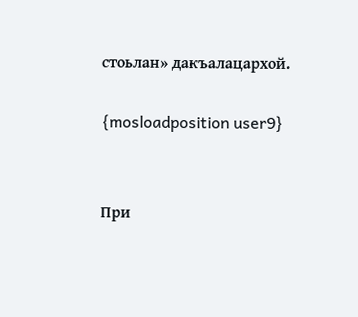стоьлан» дакъалацархой.

{mosloadposition user9}


При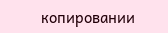копировании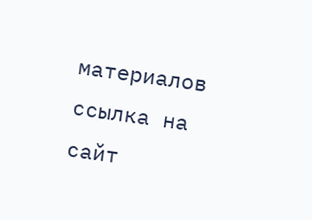материалов ссылка на сайт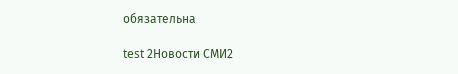обязательна

test 2Новости СМИ2